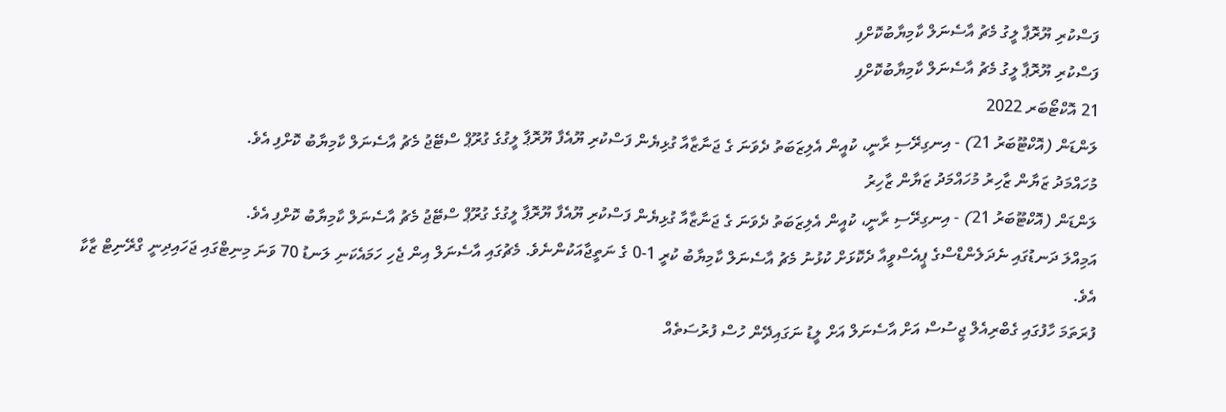ފަސްކުރި ޔޫރޮޕާ ލީގު މެޗު އާސެނަލް ކާމިޔާބުކޮށްފި
ފަސްކުރި ޔޫރޮޕާ ލީގު މެޗު އާސެނަލް ކާމިޔާބުކޮށްފި
21 އޮކްޓޯބަރ 2022
ލަންޑަން (އޮކްޓޫބަރު 21) - އިނގިރޭސި ރާނީ، ކުއީން އެލިޒަބަތު ދެވަނަ ގެ ޖަނާޒާއާ ގުޅިޔެން ފަސްކުރި ޔޫއެފާ ޔޫރޮޕާ ލީގުގެ ގުރޫޕް ސްޓޭޖު މެޗު އާސެނަލް ކާމިޔާބު ކޮށްފި އެވެ.
މުހައްމަދު ޒަޔާން ޒާހިރު މުހައްމަދު ޒަޔާން ޒާހިރު
ލަންޑަން (އޮކްޓޫބަރު 21) - އިނގިރޭސި ރާނީ، ކުއީން އެލިޒަބަތު ދެވަނަ ގެ ޖަނާޒާއާ ގުޅިޔެން ފަސްކުރި ޔޫއެފާ ޔޫރޮޕާ ލީގުގެ ގުރޫޕް ސްޓޭޖު މެޗު އާސެނަލް ކާމިޔާބު ކޮށްފި އެވެ.
އަމިއްލަ ދަނޑުގައި ނެދަލެންޑްސްގެ ޕީއެސްވީއާ ދެކޮޅަށް ކުޅުނު މެޗު އާސެނަލް ކާމިޔާބު ކުރީ 1-0 ގެ ނަތީޖާއަކުންނެވެ. މެޗުގައި އާސެނަލް އިން ޖެހި ހަމައެކަނި ލަނޑު 70 ވަނަ މިނިޓްގައި ޖަހައިދިނީ ގްރޭނިޓް ޒާކާ އެވެ.
ފުރަތަމަ ހާފުގައި ގެބްރިއެލް ޖީސުސް އަށް އާސެނަލް އަށް ލީޑު ނަގައިދޭން ހުސް ފުރުސަތެއް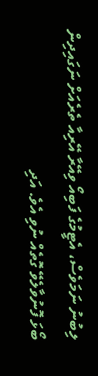ލިބުނު ނަމަވެސް، އެޓީމުގެ ފަބިއޯ ވިއޭރާ އޭރިއާ ތެރެއަށް ނަގައިދިން ބޯޅަ ފޮނުވާލެވޭ ގޮތެއް ނުވި އެވެ. އަދި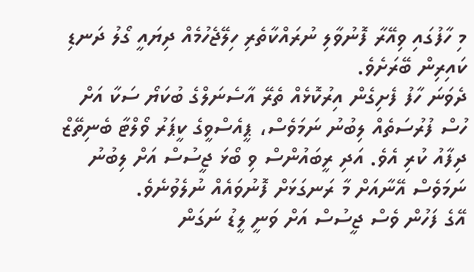މި ހާފުގައި ވިއޭރާ ފޮނުވާލި ނުރައްކާތެރި ހިލޭޖެހުމެއް ދިޔައީ ގޯލު ދަނޑި ކައިރިން ބޭރަށެވެ.
ދެވަނަ ހާފު ފެށިގެން އިރުކޮޅެއް ތެރޭ އާސެނަލްގެ ބުކަޔޯ ސަކާ އަށް ހުސް ފުރުސަތެއް ލިބުނު ނަމަވެސް، ޕީއެސްވީގެ ކީޕަރު ވޯލްޓާ ބެނިތޭޒް ދިފާއު ކުރި އެވެ. އަދި ރީބައުންސް ވި ބޯޅަ ޖީސުސް އަށް ލިބުނު ނަމަވެސް އޭނާއަށް މާ ރަނގަޅަށް ފޮނުވައެއް ނުލެވުނެވެ.
އޭގެ ފަހުން ވެސް ޖީސުސް އަށް ވަނީ ލީޑު ނަގަން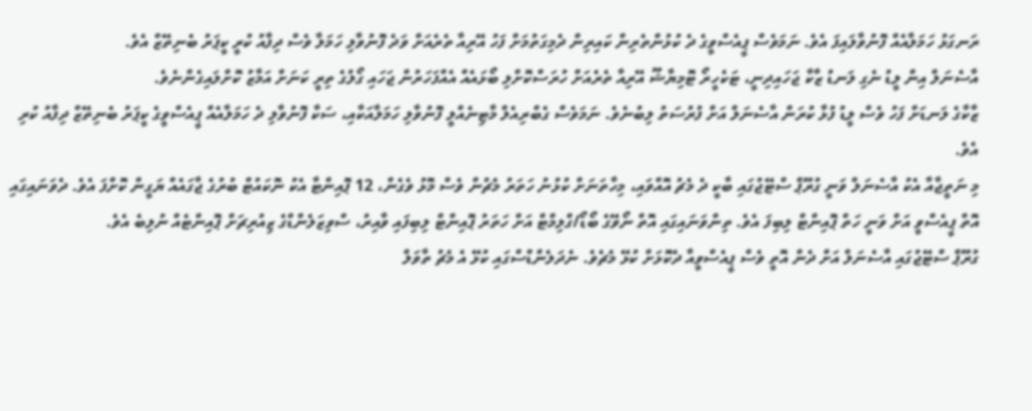ރަނގަޅު ހަމަލާއެއް ފޮނުވާލައިފަ އެވެ. ނަމަވެސް ޕީއެސްވީގެ ދެ ކުޅުންތެރިން ކައިރިން ދެމިގަތުމަށް ފަހު އޭރިއާ ތެރެއަށް ވަދެ ފޮނުވާލި ހަމަލާ ވެސް ދިފާއު ކުރީ ކީޕަރު ބެނިތޭޒް އެވެ.
އާސެނަލް އިން ލީޑު ނެގި ލަނޑު ޒާކާ ޖަހައިދިނީ، ޓަކެހީރޯ ޓޮމިޔާޝޫ އޭރިއާ ތެރެއަށް ހުރަސްކޮށްލި ބޯޅައެއް އެއްފަހަރުން ޖަހައި ގޯލުގެ ތިރީ ކަނަށް އަމާޒު ކޮށްލައިގެންނެވެ.
ޒާކާގެ ލަނޑަށް ފަހު ވެސް ލީޑު ފުޅާ ކުރަން އާސެނަލް އަށް ފުރުސަތު ލިބުނެވެ. ނަމަވެސް ގެބްރިއެލް މާޓިނެއްލީ ފޮނުވާލި ހަމަލާއަކާއި، ސަކާ ފޮނުވާލި ދެ ހަމަލާއެއް ޕީއެސްވީގެ ކީޕަރު ބެނިތޭޒް ދިފާއު ކުރި އެވެ.
މި ނަތީޖާއާ އެކު އާސެނަލް ވަނީ ގުރޫޕް ސްޓޭޖުގައި ބާކީ ދެ މެޗު އޮއްވައި، މިހާތަނަށް ކުޅުނު ހަތަރު މެޗުން ވެސް މޮޅު ވެގެން، 12 ޕޮއިންޓާ އެކު ނޮކައުޓް ބުރުގެ ޖާގައެއް ޔަގީން ކޮށްފަ އެވެ. ދެވަނައިގައި އޮތް ޕީއެސްވީ އަށް ވަނީ ހަތް ޕޮއިންޓް ލިބިފަ އެވެ. ތިންވަނައިގައި އޮތް ނޯވޭގެ ބޯޑޯ/ގްލިމްޓް އަށް ހަތަރު ޕޮއިންޓް ލިބިފައި ވާއިރު، ސްވިޒަލެންޑްގެ ޒިއުރިޗަށް ޕޮއިންޓެއް ނުލިބެ އެވެ.
ގުރޫޕް ސްޓޭޖުގައި އާސެނަލް އަށް ދެން އޮތީ ވެސް ޕީއެސްވީއާ ދެކޮޅަށް ކުޅޭ މެޗެވެ. ނެދަލެންޑްސްގައި ކުޅޭ އެ މެޗު ތާވަލް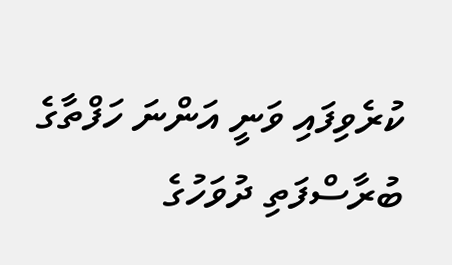ކުރެވިފައި ވަނީ އަންނަ ހަފްތާގެ ބުރާސްފަތި ދުވަހުގެ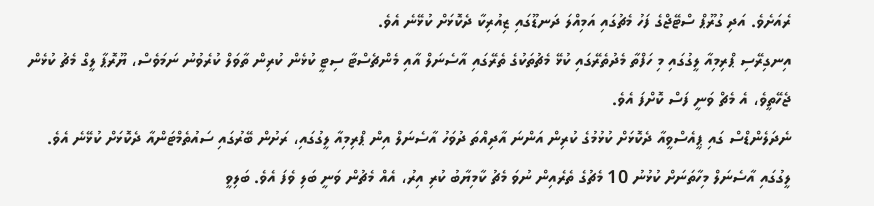ރެއަށެވެ. އަދި ގުރޫޕް ސްޓޭޖްގެ ފަހު މެޗުގައި އަމިއްލަ ދަނޑޫގައި ޒިއުރިކާ ދެކޮޅަށް ކުޅޭނެ އެވެ.
އިނގިރޭސި ޕްރިމިއާ ލީގުގައި މި ހަފްތާ މެދުތެރޭގައި ކުޅޭ މެޗުތަކުގެ ތެރޭގައި އާސެނަލް އާއި މެންޗެސްޓާ ސިޓީ ކުޅެން ކުރިން ތާވަލް ކުރެވުނު ނަމަވެސް، ޔޫރޮޕާ ލީގް މެޗު ކުޅެން ޖެހޭތީވެ، އެ މެޗް ވަނީ ފަސް ކޮށްފަ އެވެ.
ނެދަލެންޑްސް ގައި ޕީއެސްވީއާ ދެކޮޅަށް ކުޅުމުގެ ކުރިން އަންނަ އާދިއްތަ ދުވަހު އާސެނަލް އިން ޕްރިމިއާ ލީގުގައި، ރަށުން ބޭރުގައި ސައުތެމްޓަންއާ ދެކޮޅަށް ކުޅޭނެ އެވެ.
ލީގުގައި އާސެނަލް މިހާތަނަށް ކުޅުނު 10 މެޗުގެ ތެރެއިން ނުވަ މެޗު ކާމިޔާބު ކުރި އިރު، އެއް މެޗުން ވަނީ ބަލި ވެފަ އެވެ. ބަލިވީ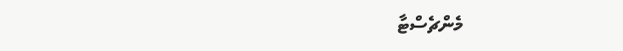މެންޗެސްޓާ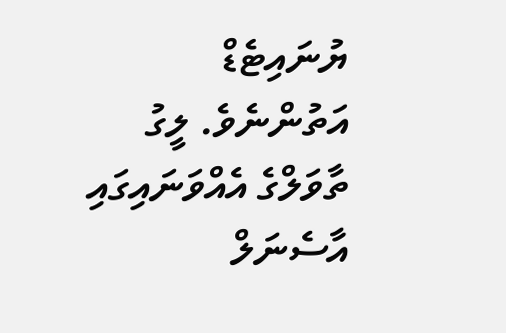ޔުނައިޓެޑް އަތުންނެވެ. ލީގު ތާވަލްގެ އެއްވަނައިގައި އާސެނަލް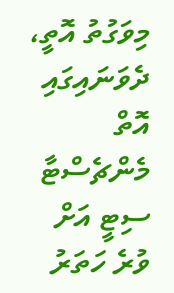މިވަގުތު އޮތީ، ދެވަނައިގައި އޮތް މެންޗެސްޓާ ސިޓީ އަށް ވުރެ ހަތަރު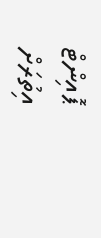ޕޮއިންޓް އިތުރަށް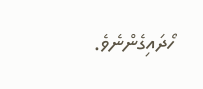ހޯދައިގެންނެވެ.